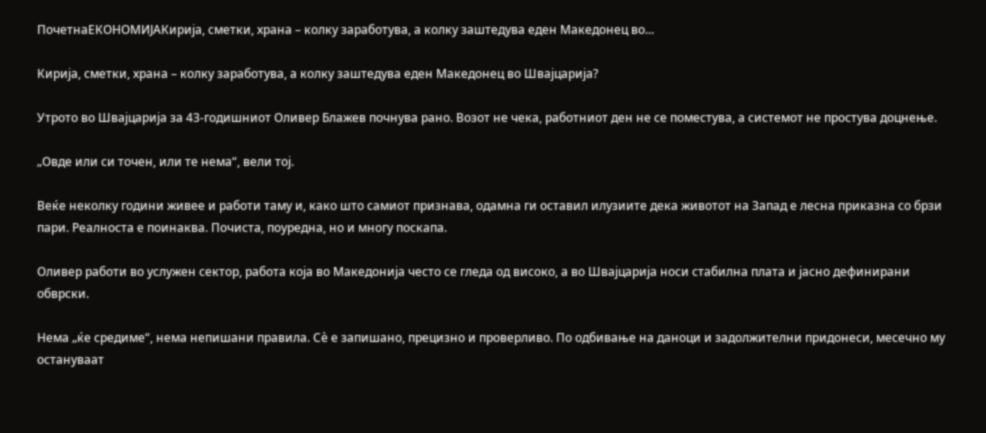ПочетнаЕКОНОМИЈАКирија, сметки, храна – колку заработува, а колку заштедува еден Македонец во...

Кирија, сметки, храна – колку заработува, а колку заштедува еден Македонец во Швајцарија?

Утрото во Швајцарија за 43-годишниот Оливер Блажев почнува рано. Возот не чека, работниот ден не се поместува, а системот не простува доцнење.

„Овде или си точен, или те нема“, вели тој.

Веќе неколку години живее и работи таму и, како што самиот признава, одамна ги оставил илузиите дека животот на Запад е лесна приказна со брзи пари. Реалноста е поинаква. Почиста, поуредна, но и многу поскапа.

Оливер работи во услужен сектор, работа која во Македонија често се гледа од високо, а во Швајцарија носи стабилна плата и јасно дефинирани обврски.

Нема „ќе средиме“, нема непишани правила. Сè е запишано, прецизно и проверливо. По одбивање на даноци и задолжителни придонеси, месечно му остануваат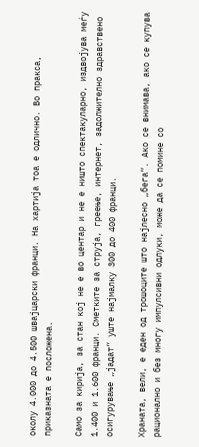околу 4.000 до 4.500 швајцарски франци. На хартија тоа е одлично. Во пракса, приказната е посложена.

Само за кирија, за стан кој не е во центар и не е ништо спектакуларно, издвојува меѓу 1.400 и 1.600 франци. Сметките за струја, греење, интернет, задолжително здравствено осигурување „јадат“ уште најмалку 300 до 400 франци.

Храната, вели, е еден од трошоците што најлесно „бега“. Ако се внимава, ако се купува рационално и без многу импулсивни одлуки, може да се помине со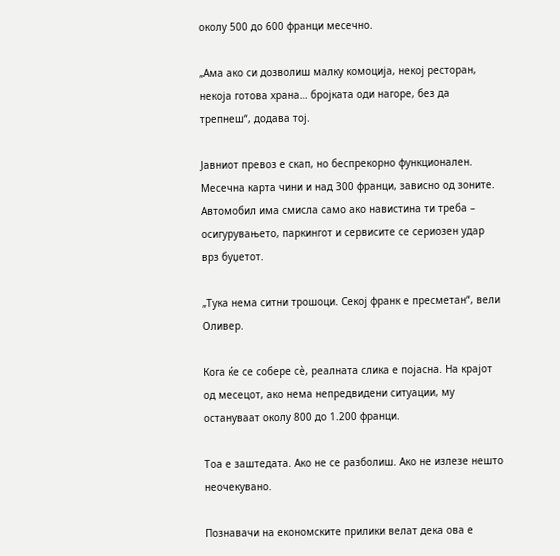околу 500 до 600 франци месечно.

„Ама ако си дозволиш малку комоција, некој ресторан, некоја готова храна… бројката оди нагоре, без да трепнеш“, додава тој.

Јавниот превоз е скап, но беспрекорно функционален. Месечна карта чини и над 300 франци, зависно од зоните. Автомобил има смисла само ако навистина ти треба – осигурувањето, паркингот и сервисите се сериозен удар врз буџетот.

„Тука нема ситни трошоци. Секој франк е пресметан“, вели Оливер.

Кога ќе се собере сè, реалната слика е појасна. На крајот од месецот, ако нема непредвидени ситуации, му остануваат околу 800 до 1.200 франци.

Тоа е заштедата. Ако не се разболиш. Ако не излезе нешто неочекувано.

Познавачи на економските прилики велат дека ова е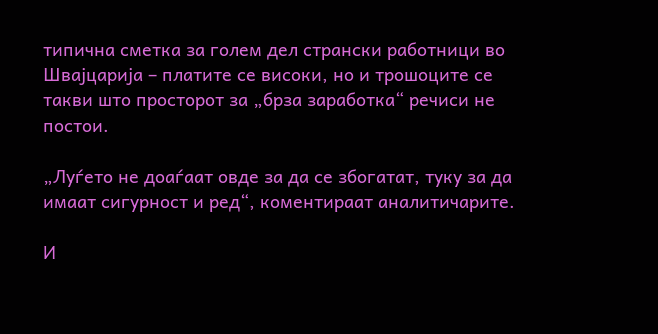типична сметка за голем дел странски работници во Швајцарија – платите се високи, но и трошоците се такви што просторот за „брза заработка“ речиси не постои.

„Луѓето не доаѓаат овде за да се збогатат, туку за да имаат сигурност и ред“, коментираат аналитичарите.

И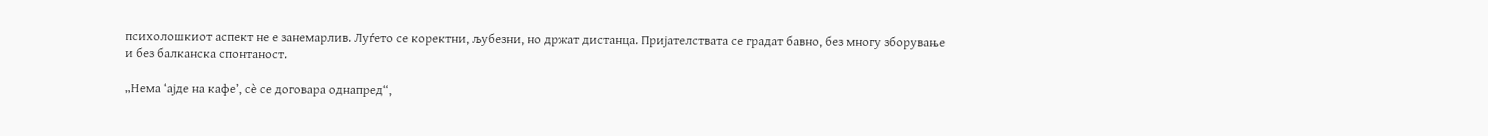психолошкиот аспект не е занемарлив. Луѓето се коректни, љубезни, но држат дистанца. Пријателствата се градат бавно, без многу зборување и без балканска спонтаност.

„Нема ‘ајде на кафе’, сè се договара однапред“,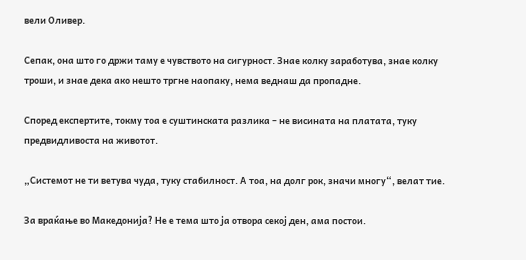вели Оливер.

Сепак, она што го држи таму е чувството на сигурност. Знае колку заработува, знае колку троши, и знае дека ако нешто тргне наопаку, нема веднаш да пропадне.

Според експертите, токму тоа е суштинската разлика – не висината на платата, туку предвидливоста на животот.

„Системот не ти ветува чуда, туку стабилност. А тоа, на долг рок, значи многу“, велат тие.

За враќање во Македонија? Не е тема што ја отвора секој ден, ама постои.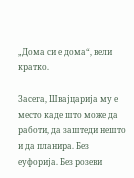„Дома си е дома“, вели кратко.

Засега, Швајцарија му е место каде што може да работи, да заштеди нешто и да планира. Без еуфорија. Без розеви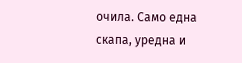очила. Само една скапа, уредна и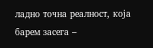ладно точна реалност, која барем засега –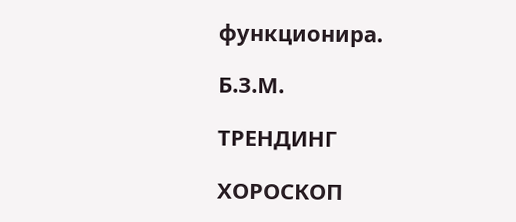функционира.

Б.З.М.

ТРЕНДИНГ

ХОРОСКОП